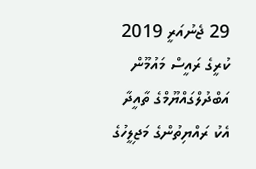29 ޖެނުއަރީ 2019
ކުރީގެ ރައީސް މައުމޫން އަބްދުލްގައްޔޫމްގެ ތާއީދާ އެކު ރައްޔިތުންގެ މަޖިލީހުގެ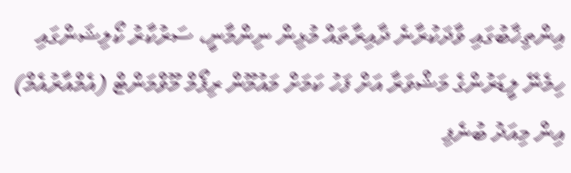އިންތިޚާބުގައި ވާދަކުރާނެ ދާއިރާތައް މުޅިން ނިންމާނީ، ސަރުކާރު ކޯލިޝަންގައި ހިމެނޭ ލީޑަރުންގެ މަޝްވަރާ އަށް ފަހު ކަމަށް މައުމޫން ރިފޯމް މޫވްމަންޓް (އެމްއާރުއެމް) އިން މިއަދު ބުނެފި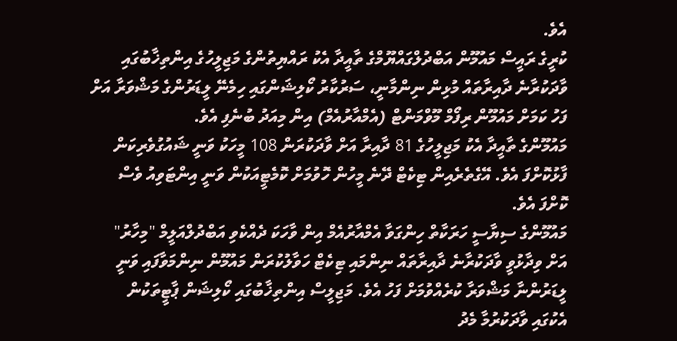އެވެ.
ކުރީގެ ރައީސް މައުމޫން އަބްދުލްގައްޔޫމްގެ ތާއީދާ އެކު ރައްޔިތުންގެ މަޖިލީހުގެ އިންތިޚާބުގައި ވާދަކުރާނެ ދާއިރާތައް މުޅިން ނިންމާނީ، ސަރުކާރު ކޯލިޝަންގައި ހިމެނޭ ލީޑަރުންގެ މަޝްވަރާ އަށް ފަހު ކަމަށް މައުމޫން ރިފޯމް މޫވްމަންޓް (އެމްއާރުއެމް) އިން މިއަދު ބުނެފި އެވެ.
މައުމޫންގެ ތާއީދާ އެކު މަޖިލީހުގެ 81 ދާއިރާ އަށް ވާދަކުރަން 108 މީހަކު ވަނީ ޝައުގުވެރިކަން ފާޅުކޮށްފަ އެވެ. އޭގެތެރެއިން ޓިކެޓް ދޭނެ މީހުން ހޮވުމަށް ކޮމެޓީއަކުން ވަނީ އިންޓަވިއު ވެސް ކޮށްފަ އެވެ.
މައުމޫންގެ ސިޔާސީ ހަރަކާތް ހިންގަވާ އެމްއާރުއެމް އިން ވާހަކަ ދެއްކެވި އަބްދުލްއަލީމް "މިހާރު" އަށް ވިދާޅުވީ ވާދަކުރާނެ ދާއިރާތައް ނިންމައި ޓިކެޓް ހަވާލުކުރަން މައުމޫން ނިންމަވާފައި ވަނީ ލީޑަރުންނާ މަޝްވަރާ ކުރެއްވުމަށް ފަހު އެވެ. މަޖިލީސް އިންތިޚާބުގައި ކޯލިޝަން ޕާޓީތަކުން އެކުގައި ވާދަކުރުމާ މެދު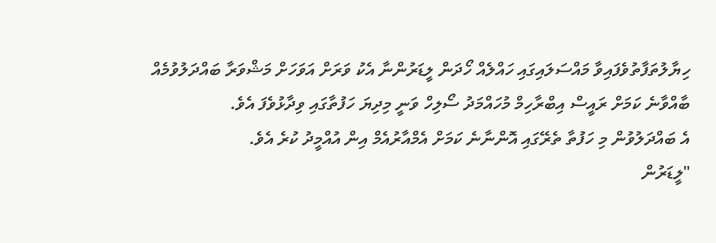ހިޔާލުތަފާތުވެފައިވާ މައްސަލައިގައި ހައްލެއް ހޯދަން ލީޑަރުންނާ އެކު ވަރަށް އަވަހަށް މަޝްވަރާ ބައްދަލުވުމެއް ބާއްވާނެ ކަމަށް ރައީސް އިބްރާހިމް މުހައްމަދު ސޯލިހް ވަނީ މިދިޔަ ހަފުތާގައި ވިދާޅުވެފަ އެވެ.
އެ ބައްދަލުވުން މި ހަފުތާ ތެރޭގައި އޮންނާނެ ކަމަށް އެމްއާރުއެމް އިން އުއްމީދު ކުރެ އެވެ.
"ލީޑަރުން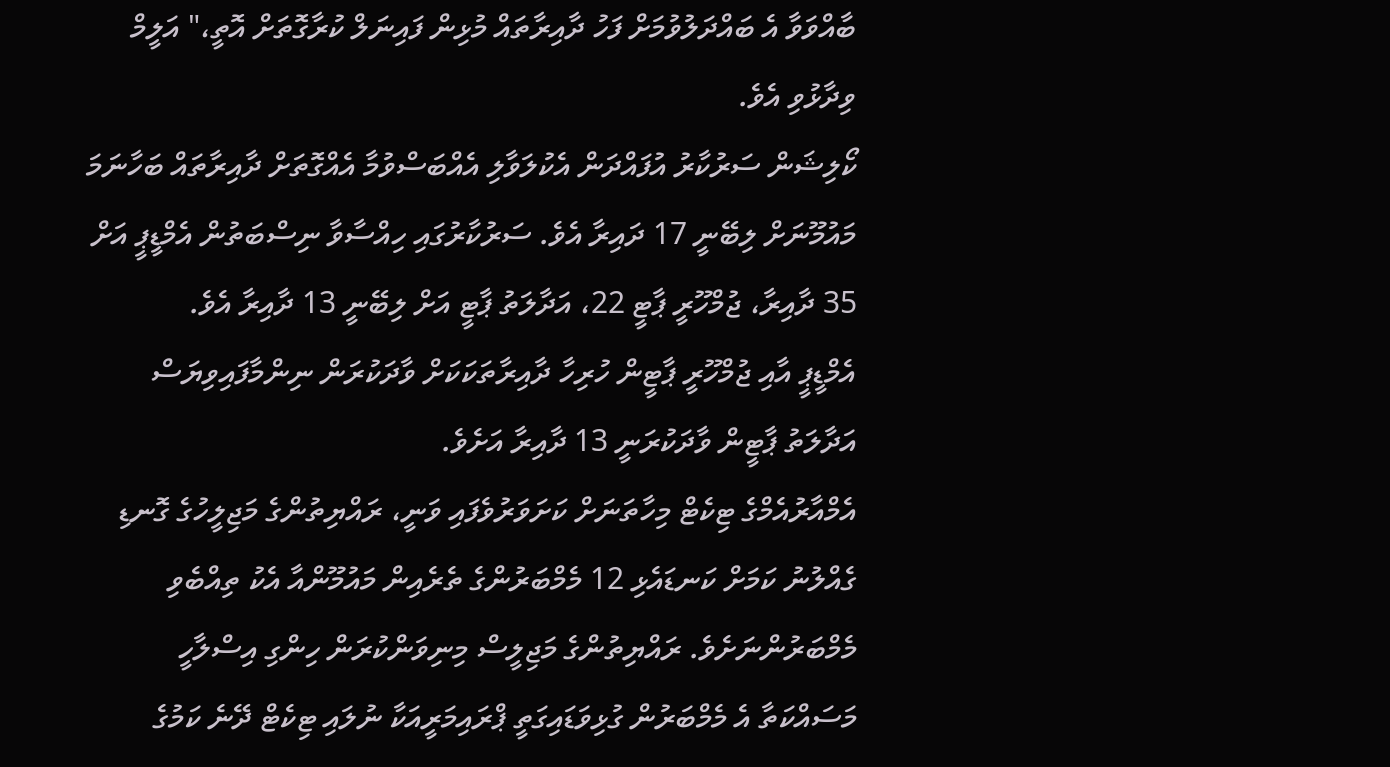ބާއްވަވާ އެ ބައްދަލުވުމަށް ފަހު ދާއިރާތައް މުޅިން ފައިނަލް ކުރާގޮތަށް އޮތީ،" އަލީމް ވިދާޅުވި އެވެ.
ކޯލިޝަން ސަރުކާރު އުފައްދަން އެކުލަވާލި އެއްބަސްވުމާ އެއްގޮތަށް ދާއިރާތައް ބަހާނަމަ މައުމޫނަށް ލިބޭނީ 17 ދައިރާ އެވެ. ސަރުކާރުގައި ހިއްސާވާ ނިސްބަތުން އެމްޑީޕީ އަށް 35 ދާއިރާ، ޖުމްހޫރީ ޕާޓީ 22، އަދާލަތު ޕާޓީ އަށް ލިބޭނީ 13 ދާއިރާ އެވެ.
އެމްޑީޕީ އާއި ޖުމްހޫރީ ޕާޓީން ހުރިހާ ދާއިރާތަކަކަށް ވާދަކުރަން ނިންމާފައިވިޔަސް އަދާލަތު ޕާޓީން ވާދަކުރަނީ 13 ދާއިރާ އަށެވެ.
އެމްއާރުއެމްގެ ޓިކެޓް މިހާތަނަށް ކަށަވަރުވެފައި ވަނީ، ރައްޔިތުންގެ މަޖިލީހުގެ ގޮނޑި ގެއްލުނު ކަމަށް ކަނޑައެޅި 12 މެމްބަރުންގެ ތެރެއިން މައުމޫންއާ އެކު ތިއްބެވި މެމްބަރުންނަށެވެ. ރައްޔިތުންގެ މަޖިލީސް މިނިވަންކުރަން ހިންގި އިސްލާހީ މަސައްކަތާ އެ މެމްބަރުން ގުޅިވަޑައިގަތީ ޕްރައިމަރީއަކާ ނުލައި ޓިކެޓް ދޭނެ ކަމުގެ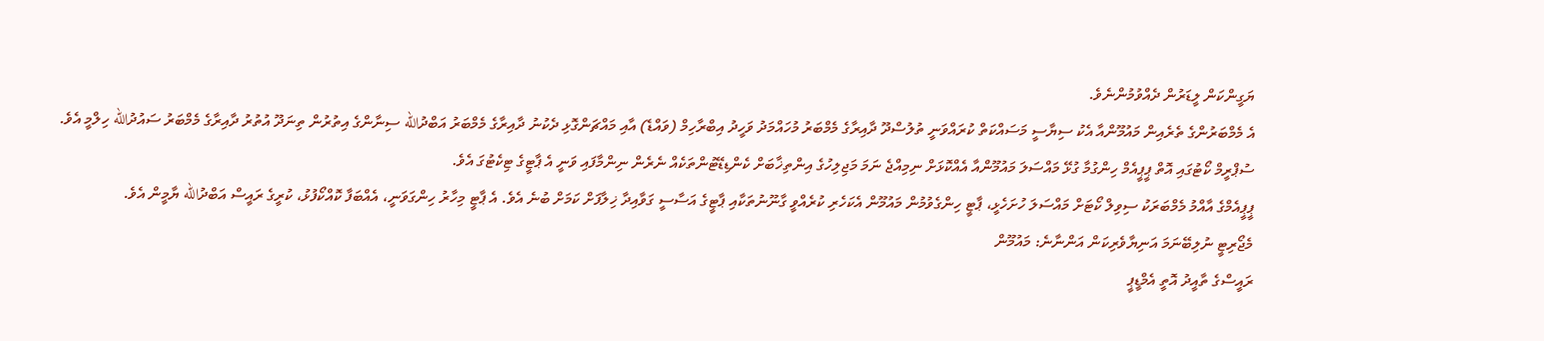ޔަގީންކަން ލީޑަރުން ދެއްވުމުންނެވެ.
އެ މެމްބަރުންގެ ތެރެއިން މައުމޫންއާ އެކު ސިޔާސީ މަސައްކަތް ކުރައްވަނީ ތުލުސްދޫ ދާއިރާގެ މެމްބަރު މުހައްމަދު ވަހީދު އިބްރާހިމް (ވައްޑެ) އާއި މައްޗަންގޮޅި ދެކުނު ދާއިރާގެ މެމްބަރު އަބްދުالله ސިނާންގެ އިތުރުން ތިނަދޫ އުތުރު ދާއިރާގެ މެމްބަރު ސައުދުالله ހިލްމީ އެވެ.
ސުޕްރީމް ކޯޓުގައި އޮތް ޕީޕީއެމް ހިންގުމާ ގުޅޭ މައްސަލަ މައުމޫންއާ އެއްކޮޅަށް ނިމިއްޖެ ނަމަ މަޖިލިހުގެ އިންތިޚާބަށް ކެންޑިޑޭޓުންތަކެއް ނެރެން ނިންމާފައި ވަނީ އެ ޕާޓީގެ ޓިކެޓުގަ އެވެ.
ޕީޕީއެމްގެ އާއްމު މެމްބަރަކު ސިވިލް ކޯޓަށް މައްސަލަ ހުށަހެޅީ، ޕާޓީ ހިންގެވުމުން މައުމޫން އެކަހެރި ކުރެއްވީ ގާނޫނުތަކާއި ޕާޓީގެ އަސާސީ ގަވާއިދާ ޚިލާފަށް ކަމަށް ބުނެ އެވެ. އެ ޕާޓީ މިހާރު ހިންގަވަނީ، އެއްބަފާ ކޮއްކޯފުޅު، ކުރީގެ ރައީސް އަބްދުالله ޔާމީން އެވެ.
މެޖޯރިޓީ ނުލިބޭނަމަ އަނިޔާވެރިކަން އަންނާނެ: މައުމޫން
ރައީސްގެ ތާއީދު އޮތީ އެމްޑީޕީ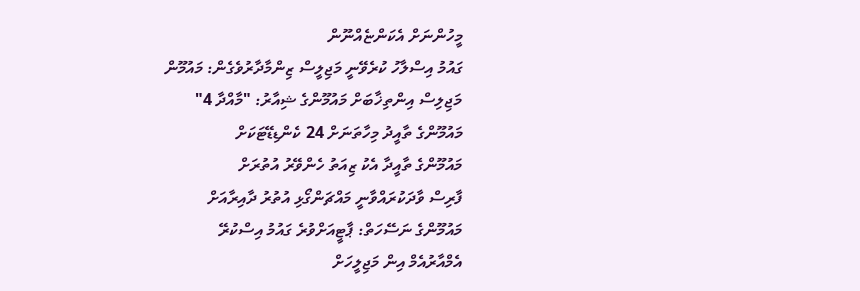މީހުންނަށް އެކަންޏެއްނޫން
ގައުމު އިސްލާހު ކުރެވޭނީ މަޖިލީސް ޒިންމާދާރުވެގެން: މައުމޫން
މަޖިލިސް އިންތިޚާބަށް މައުމޫންގެ ޝިއާރު: "މާއްދާ 4"
މައުމޫންގެ ތާއީދު މިހާތަނަށް 24 ކެންޑިޑޭޓަކަށް
މައުމޫންގެ ތާއީދާ އެކު ޒިއަތު ހެންވޭރު އުތުރަށް
ފާރިސް ވާދަކުރައްވާނީ މައްޗަންގޯޅި އުތުރު ދާއިރާއަށް
މައުމޫންގެ ނަސޭހަތް: ޕާޓީއަށްވުރެ ގައުމު އިސްކުރޭ
އެމްއާރުއެމް އިން މަޖިލީހަށް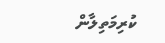ކުރިމަތިލާން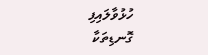ހުޅުވާލައިފި
ގޮނޑިތަކާ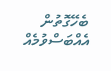ބެހޭގޮތުން އެއްބަސްވުމެއް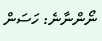ނޯންނާނެ: ހަސަން